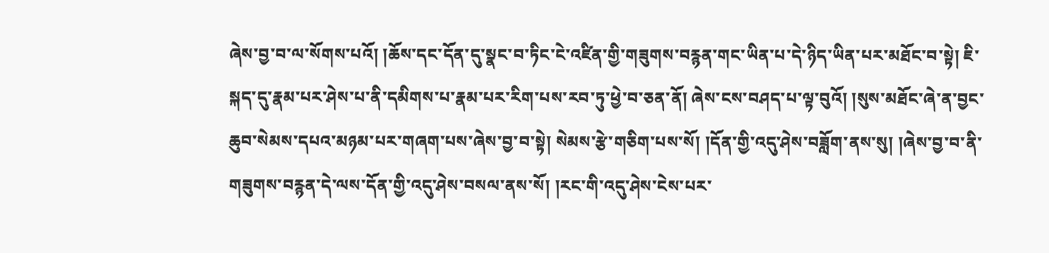ཞེས་བྱ་བ་ལ་སོགས་པའོ། །ཆོས་དང་དོན་དུ་སྣང་བ་ཏིང་ངེ་འཛིན་གྱི་གཟུགས་བརྙན་གང་ཡིན་པ་དེ་ཉིད་ཡིན་པར་མཐོང་བ་སྟེ། ཇི་སྐད་དུ་རྣམ་པར་ཤེས་པ་ནི་དམིགས་པ་རྣམ་པར་རིག་པས་རབ་ཏུ་ཕྱེ་བ་ཅན་ནོ། ཞེས་ངས་བཤད་པ་ལྟ་བུའོ། །སུས་མཐོང་ཞེ་ན་བྱང་ཆུབ་སེམས་དཔའ་མཉམ་པར་གཞག་པས་ཞེས་བྱ་བ་སྟེ། སེམས་རྩེ་གཅིག་པས་སོ། །དོན་གྱི་འདུ་ཤེས་བཟློག་ནས་སུ། །ཞེས་བྱ་བ་ནི་གཟུགས་བརྙན་དེ་ལས་དོན་གྱི་འདུ་ཤེས་བསལ་ནས་སོ། །རང་གི་འདུ་ཤེས་ངེས་པར་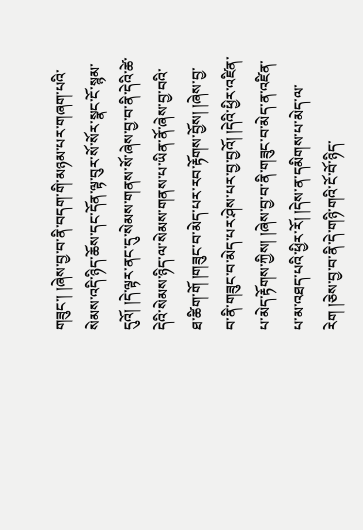གཟུང་། །ཞེས་བྱ་བ་ནི་བདག་གི་མཉམ་པར་གཞག་པའི་སེམས་འདི་ཉིད་ཆོས་དང་དོན་ལྟ་བུར་སོ་སོར་སྣང་ངོ་སྙམ་དུའོ། །དེ་ལྟར་ནང་དུ་སེམས་གནས་སོ་ཞེས་བྱ་བ་ནི་དེའི་ཚེ་དེའི་སེམས་ཉིད་ལ་སེམས་གནས་པ་ཡིན་ནོ་ཞེས་བྱ་བའི་ཐ་ཚིག་གོ །གཟུང་བ་མེད་པར་རབ་རྟོགས་བྱོས། །ཞེས་བྱ་བ་ནི་གཟུང་བ་མེད་པར་ཤེས་པར་བྱ་བྱའོ། །དེའི་ཕྱིར་འཛིན་པ་མེད་རྟོགས་ཀྱིས། །ཞེས་བྱ་བ་ནི་གཟུང་བ་མེད་ན་འཛིན་པ་མ་འཐད་པའི་ཕྱིར་རོ། །དེས་ན་དམིགས་པ་མེད་ལ་རེག །ཅེས་བྱ་བ་ནི་དེ་གཉི་གའི་ངོ་བོ་ཉིད་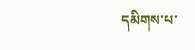དམིགས་པ་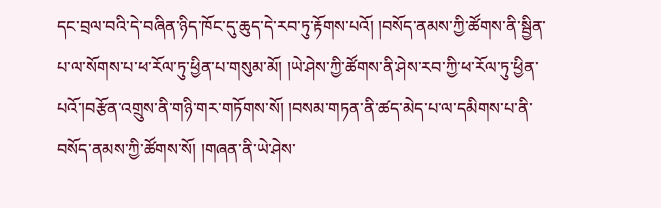དང་བྲལ་བའི་དེ་བཞིན་ཉིད་ཁོང་དུ་ཆུད་དེ་རབ་ཏུ་རྟོགས་པའོ། །བསོད་ནམས་ཀྱི་ཚོགས་ནི་སྦྱིན་པ་ལ་སོགས་པ་ཕ་རོལ་ཏུ་ཕྱིན་པ་གསུམ་མོ། །ཡེ་ཤེས་ཀྱི་ཚོགས་ནི་ཤེས་རབ་ཀྱི་ཕ་རོལ་ཏུ་ཕྱིན་པའོ་།བརྩོན་འགྲུས་ནི་གཉི་གར་གཏོགས་སོ། །བསམ་གཏན་ནི་ཚད་མེད་པ་ལ་དམིགས་པ་ནི་བསོད་ནམས་ཀྱི་ཚོགས་སོ། །གཞན་ནི་ཡེ་ཤེས་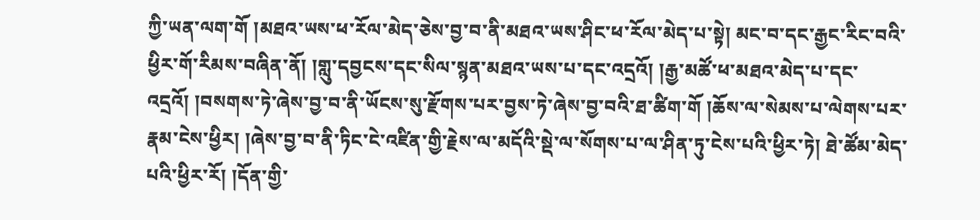ཀྱི་ཡན་ལག་གོ །མཐའ་ཡས་ཕ་རོལ་མེད་ཅེས་བྱ་བ་ནི་མཐའ་ཡས་ཤིང་ཕ་རོལ་མེད་པ་སྟེ། མང་བ་དང་རྒྱང་རིང་བའི་ཕྱིར་གོ་རིམས་བཞིན་ནོ། །གླུ་དབྱངས་དང་སིལ་སྙན་མཐའ་ཡས་པ་དང་འདྲའོ། །རྒྱ་མཚོ་ཕ་མཐའ་མེད་པ་དང་འདྲའོ། །བསགས་ཏེ་ཞེས་བྱ་བ་ནི་ཡོངས་སུ་རྫོགས་པར་བྱས་ཏེ་ཞེས་བྱ་བའི་ཐ་ཚིག་གོ །ཆོས་ལ་སེམས་པ་ལེགས་པར་རྣམ་ངེས་ཕྱིར། །ཞེས་བྱ་བ་ནི་ཏིང་ངེ་འཛིན་གྱི་རྗེས་ལ་མདོའི་སྡེ་ལ་སོགས་པ་ལ་ཤིན་ཏུ་ངེས་པའི་ཕྱིར་ཏེ། ཐེ་ཚོམ་མེད་པའི་ཕྱིར་རོ། །དོན་གྱི་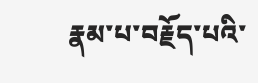རྣམ་པ་བརྗོད་པའི་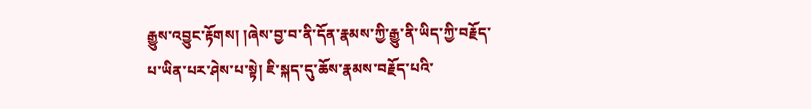རྒྱུས་འབྱུང་རྟོགས། །ཞེས་བྱ་བ་ནི་དོན་རྣམས་ཀྱི་རྒྱུ་ནི་ཡིད་ཀྱི་བརྗོད་པ་ཡིན་པར་ཤེས་པ་སྟེ། ཇི་སྐད་དུ་ཆོས་རྣམས་བརྗོད་པའི་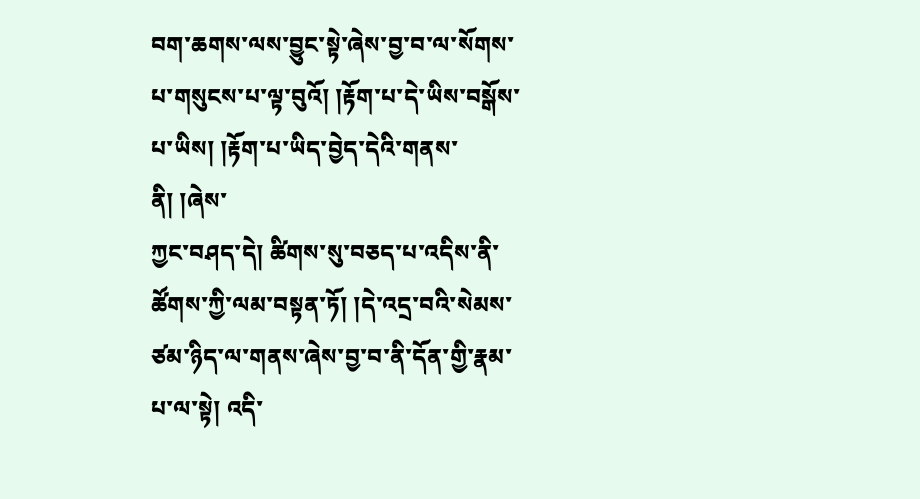བག་ཆགས་ལས་བྱུང་སྟེ་ཞེས་བྱ་བ་ལ་སོགས་པ་གསུངས་པ་ལྟ་བུའོ། །རྟོག་པ་དེ་ཡིས་བསྒོས་པ་ཡིས། །རྟོག་པ་ཡིད་བྱེད་དེའི་གནས་ནི། །ཞེས་
ཀྱང་བཤད་དེ། ཚིགས་སུ་བཅད་པ་འདིས་ནི་ཚོགས་ཀྱི་ལམ་བསྟན་ཏོ། །དེ་འདྲ་བའི་སེམས་ཙམ་ཉིད་ལ་གནས་ཞེས་བྱ་བ་ནི་དོན་གྱི་རྣམ་པ་ལ་སྟེ། འདི་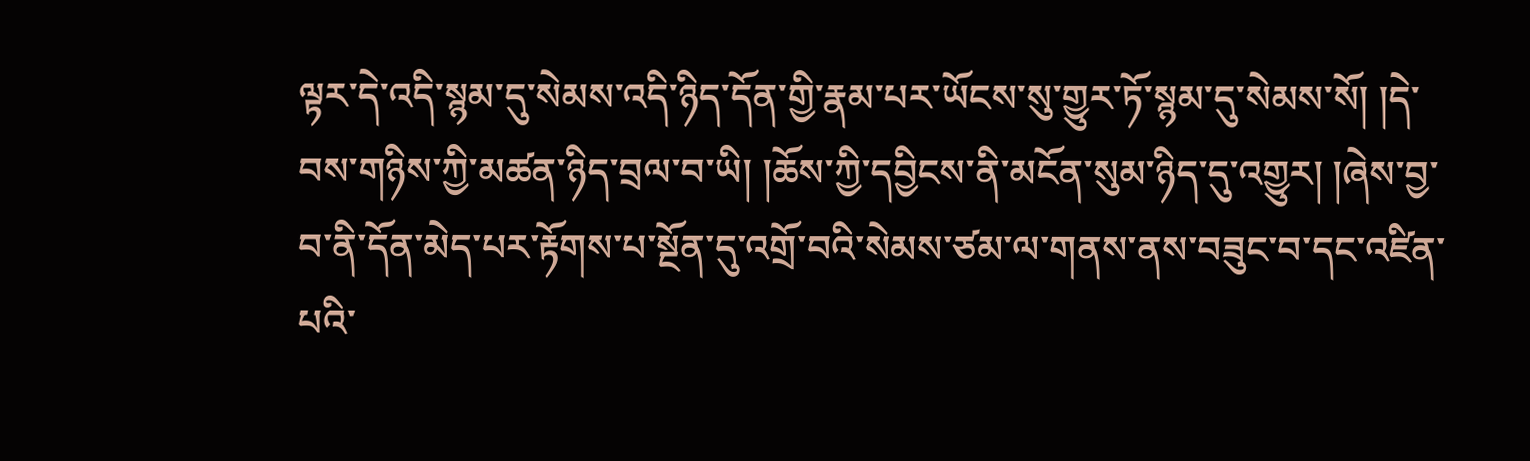ལྟར་དེ་འདི་སྙམ་དུ་སེམས་འདི་ཉིད་དོན་གྱི་རྣམ་པར་ཡོངས་སུ་གྱུར་ཏོ་སྙམ་དུ་སེམས་སོ། །དེ་བས་གཉིས་ཀྱི་མཚན་ཉིད་བྲལ་བ་ཡི། །ཆོས་ཀྱི་དབྱིངས་ནི་མངོན་སུམ་ཉིད་དུ་འགྱུར། །ཞེས་བྱ་བ་ནི་དོན་མེད་པར་རྟོགས་པ་སྔོན་དུ་འགྲོ་བའི་སེམས་ཙམ་ལ་གནས་ནས་བཟུང་བ་དང་འཛིན་པའི་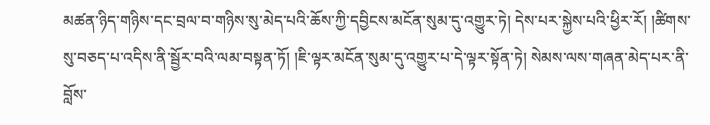མཚན་ཉིད་གཉིས་དང་བྲལ་བ་གཉིས་སུ་མེད་པའི་ཆོས་ཀྱི་དབྱིངས་མངོན་སུམ་དུ་འགྱུར་ཏེ། དེས་པར་སྐྱེས་པའི་ཕྱིར་རོ། །ཚིགས་སུ་བཅད་པ་འདིས་ནི་སྦྱོར་བའི་ལམ་བསྟན་ཏོ། །ཇི་ལྟར་མངོན་སུམ་དུ་འགྱུར་པ་དེ་ལྟར་སྟོན་ཏེ། སེམས་ལས་གཞན་མེད་པར་ནི་བློས་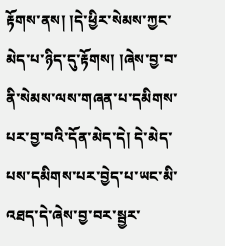རྟོགས་ནས། །དེ་ཕྱིར་སེམས་ཀྱང་མེད་པ་ཉིད་དུ་རྟོགས། །ཞེས་བྱ་བ་ནི་སེམས་ལས་གཞན་པ་དམིགས་པར་བྱ་བའི་དོན་མེད་དེ། དེ་མེད་པས་དམིགས་པར་བྱེད་པ་ཡང་མི་འཐད་དེ་ཞེས་བྱ་བར་སྦྱར་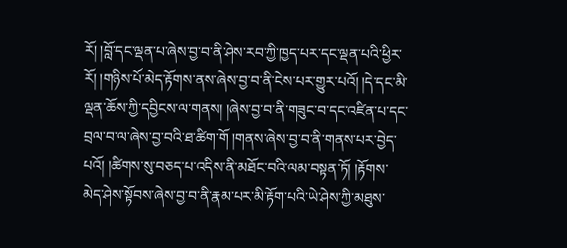རོ། །བློ་དང་ལྡན་པ་ཞེས་བྱ་བ་ནི་ཤེས་རབ་ཀྱི་ཁྱད་པར་དང་ལྡན་པའི་ཕྱིར་རོ། །གཉིས་པོ་མེད་རྟོགས་ནས་ཞེས་བྱ་བ་ནི་ངེས་པར་གྱུར་པའོ། །དེ་དང་མི་ལྡན་ཆོས་ཀྱི་དབྱིངས་ལ་གནས། །ཞེས་བྱ་བ་ནི་གཟུང་བ་དང་འཛིན་པ་དང་བྲལ་བ་ལ་ཞེས་བྱ་བའི་ཐ་ཚིག་གོ །གནས་ཞེས་བྱ་བ་ནི་གནས་པར་བྱེད་པའོ། །ཚིགས་སུ་བཅད་པ་འདིས་ནི་མཐོང་བའི་ལམ་བསྟན་ཏོ། །རྟོགས་མེད་ཤེས་སྟོབས་ཞེས་བྱ་བ་ནི་རྣམ་པར་མི་རྟོག་པའི་ཡེ་ཤེས་ཀྱི་མཐུས་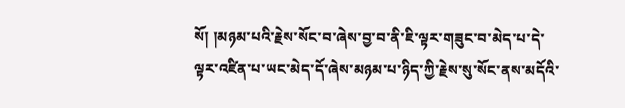སོ། །མཉམ་པའི་རྗེས་སོང་བ་ཞེས་བྱ་བ་ནི་ཇི་ལྟར་གཟུང་བ་མེད་པ་དེ་ལྟར་འཛིན་པ་ཡང་མེད་དོ་ཞེས་མཉམ་པ་ཉིད་ཀྱི་རྗེས་སུ་སོང་ནས་མདོའི་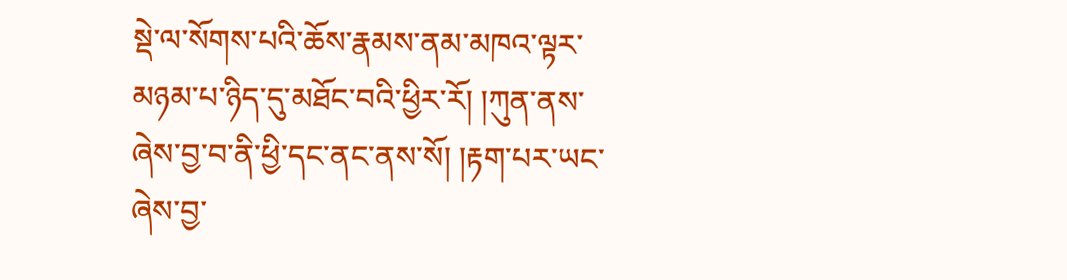སྡེ་ལ་སོགས་པའི་ཆོས་རྣམས་ནམ་མཁའ་ལྟར་མཉམ་པ་ཉིད་དུ་མཐོང་བའི་ཕྱིར་རོ། །ཀུན་ནས་ཞེས་བྱ་བ་ནི་ཕྱི་དང་ནང་ནས་སོ། །རྟག་པར་ཡང་ཞེས་བྱ་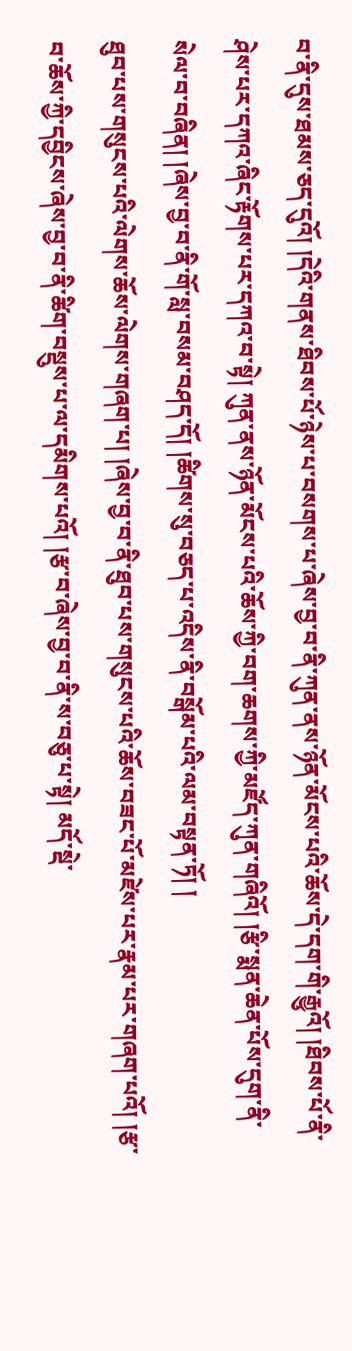བ་ནི་དུས་ཐམས་ཅད་དུའོ། །དེའི་གནས་ཐིབས་པོ་ཉེས་པ་བསགས་པ་ཞེས་བྱ་བ་ནི་ཀུན་ནས་ཉོན་མོངས་པའི་ཆོས་དེ་དག་གི་རྒྱུའོ། །ཐིབས་པོ་ནི་ཤེས་པར་དཀའ་ཞིང་རྟོགས་པར་དཀའ་བ་སྟེ། ཀུན་ནས་ཉོན་མོངས་པའི་ཆོས་ཀྱི་བག་ཆགས་ཀྱི་མཛོད་ཀུན་གཞིའོ། །རྩི་སྨན་ཆེན་པོས་དུག་ནི་སེལ་བ་བཞིན། །ཞེས་བྱ་བ་ནི་གོ་སླ་བསམ་བཤད་དོ། །ཚིགས་སུ་བཅད་པ་འདིས་ནི་བསྒོམ་པའི་ལམ་བསྟན་ཏོ། །
ཐུབ་པས་གསུངས་པའི་ལེགས་ཆོས་ལེགས་གཞག་པ། །ཞེས་བྱ་བ་ནི་ཐུབ་པས་གསུངས་པའི་ཆོས་བཟང་པོ་མཛེས་པར་རྣམ་པར་གཞག་པའོ། །རྩ་བ་ཆོས་ཀྱི་དབྱིངས་ཞེས་བྱ་བ་ནི་ཚིག་བསྡུས་པ་ལ་དམིགས་པའོ། །རྩ་བ་ཞེས་བྱ་བ་ནི་ས་བཅུ་པ་སྟེ། མདོ་སྡེ་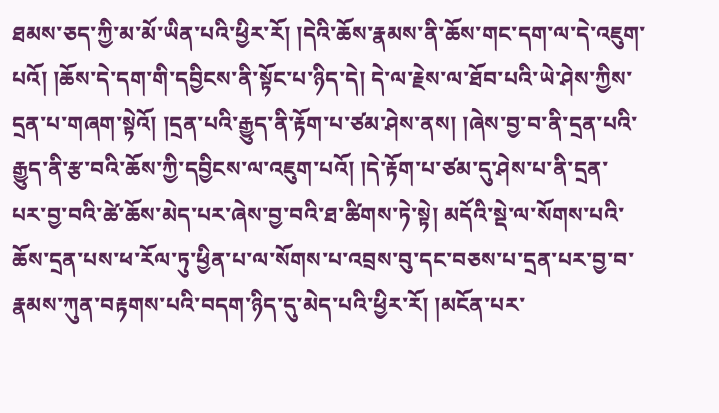ཐམས་ཅད་ཀྱི་མ་མོ་ཡིན་པའི་ཕྱིར་རོ། །དེའི་ཆོས་རྣམས་ནི་ཆོས་གང་དག་ལ་དེ་འཇུག་པའོ། །ཆོས་དེ་དག་གི་དབྱིངས་ནི་སྟོང་པ་ཉིད་དེ། དེ་ལ་རྗེས་ལ་ཐོབ་པའི་ཡེ་ཤེས་ཀྱིས་དྲན་པ་གཞག་སྟེའོ། །དྲན་པའི་རྒྱུད་ནི་རྟོག་པ་ཙམ་ཤེས་ནས། །ཞེས་བྱ་བ་ནི་དྲན་པའི་རྒྱུད་ནི་རྩ་བའི་ཆོས་ཀྱི་དབྱིངས་ལ་འཇུག་པའོ། །དེ་རྟོག་པ་ཙམ་དུ་ཤེས་པ་ནི་དྲན་པར་བྱ་བའི་ཚེ་ཆོས་མེད་པར་ཞེས་བྱ་བའི་ཐ་ཚིགས་ཏེ་སྟེ། མདོའི་སྡེ་ལ་སོགས་པའི་ཆོས་དྲན་པས་ཕ་རོལ་ཏུ་ཕྱིན་པ་ལ་སོགས་པ་འབྲས་བུ་དང་བཅས་པ་དྲན་པར་བྱ་བ་རྣམས་ཀུན་བརྟགས་པའི་བདག་ཉིད་དུ་མེད་པའི་ཕྱིར་རོ། །མངོན་པར་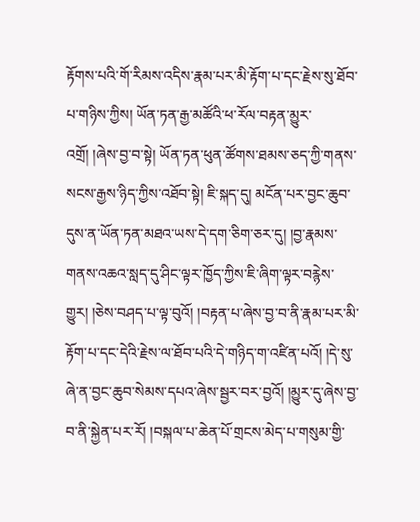རྟོགས་པའི་གོ་རིམས་འདིས་རྣམ་པར་མི་རྟོག་པ་དང་རྗེས་སུ་ཐོབ་པ་གཉིས་ཀྱིས། ཡོན་ཏན་རྒྱ་མཚོའི་ཕ་རོལ་བརྟན་མྱུར་འགྲོ། །ཞེས་བྱ་བ་སྟེ། ཡོན་ཏན་ཕུན་ཚོགས་ཐམས་ཅད་ཀྱི་གནས་སངས་རྒྱས་ཉིད་ཀྱིས་འཐོབ་སྟེ། ཇི་སྐད་དུ། མངོན་པར་བྱང་ཆུབ་དུས་ན་ཡོན་ཏན་མཐའ་ཡས་དེ་དག་ཅིག་ཅར་དུ། །བྱ་རྣམས་གནས་འཆའ་སླད་དུ་ཤིང་ལྟར་ཁྱོད་ཀྱིས་ཇི་ཞིག་ལྟར་བརྙེས་གྱུར། །ཅེས་བཤད་པ་ལྟ་བུའོ། །བརྟན་པ་ཞེས་བྱ་བ་ནི་རྣམ་པར་མི་རྟོག་པ་དང་དེའི་རྗེས་ལ་ཐོབ་པའི་དེ་གཉིད་ག་འཛིན་པའོ། །དེ་སུ་ཞེ་ན་བྱང་ཆུབ་སེམས་དཔའ་ཞེས་སྦྱར་བར་བྱའོ། །མྱུར་དུ་ཞེས་བྱ་བ་ནི་སྐྱེན་པར་རོ། །བསྐལ་པ་ཆེན་པོ་གྲངས་མེད་པ་གསུམ་གྱི་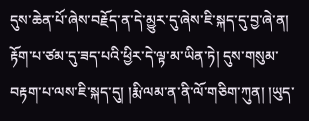དུས་ཆེན་པོ་ཞེས་བརྗོད་ན་དེ་མྱུར་དུ་ཞེས་ཇི་སྐད་དུ་བྱ་ཞེ་ན། རྟོག་པ་ཙམ་དུ་ཟད་པའི་ཕྱིར་དེ་ལྟ་མ་ཡིན་ཏེ། དུས་གསུམ་བརྟག་པ་ལས་ཇི་སྐད་དུ། །རྨི་ལམ་ན་ནི་ལོ་གཅིག་ཀུན། །ཡུད་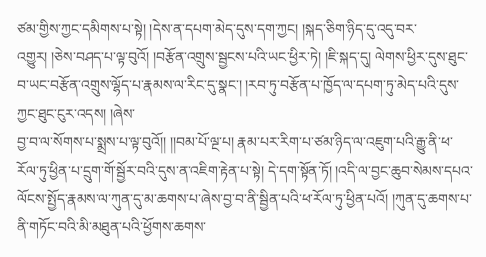ཙམ་གྱིས་ཀྱང་དམིགས་པ་སྟེ། །དེས་ན་དཔག་མེད་དུས་དག་ཀྱང། །སྐད་ཅིག་ཉིད་དུ་འདུ་བར་འགྱུར། །ཅེས་བཤད་པ་ལྟ་བུའོ། །བརྩོན་འགྲུས་སྦྱངས་པའི་ཡང་ཕྱིར་ཏེ། །ཇི་སྐད་དུ། ལེགས་ཕྱིར་དུས་ཐུང་བ་ཡང་བརྩོན་འགྲུས་ལྷོད་པ་རྣམས་ལ་རིང་དུ་སྣང་། །རབ་ཏུ་བརྩོན་པ་ཁྱོད་ལ་དཔག་ཏུ་མེད་པའི་དུས་ཀྱང་ཐུང་ངུར་འདས། །ཞེས་
བྱ་བ་ལ་སོགས་པ་སྨྲས་པ་ལྟ་བུའོ།། །།བམ་པོ་ལྔ་པ། རྣམ་པར་རིག་པ་ཙམ་ཉིད་ལ་འཇུག་པའི་རྒྱུ་ནི་ཕ་རོལ་ཏུ་ཕྱིན་པ་དྲུག་གོ་སྦྱོར་བའི་དུས་ན་འཇིག་རྟེན་པ་སྟེ། དེ་དག་སྟོན་ཏོ། །འདི་ལ་བྱང་ཆུབ་སེམས་དཔའ་ལོངས་སྤྱོད་རྣམས་ལ་ཀུན་དུ་མ་ཆགས་པ་ཞེས་བྱ་བ་ནི་སྦྱིན་པའི་ཕ་རོལ་ཏུ་ཕྱིན་པའོ། །ཀུན་དུ་ཆགས་པ་ནི་གཏོང་བའི་མི་མཐུན་པའི་ཕྱོགས་ཆགས་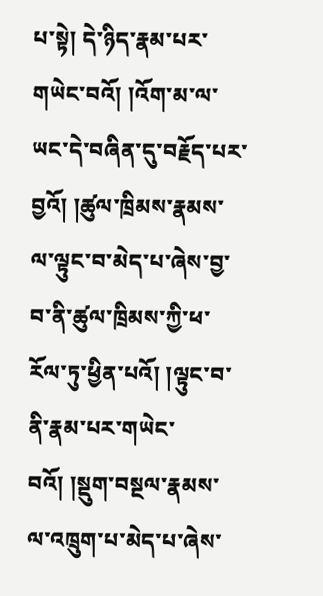པ་སྟེ། དེ་ཉིད་རྣམ་པར་གཡེང་བའོ། །འོག་མ་ལ་ཡང་དེ་བཞིན་དུ་བརྗོད་པར་བྱའོ། །ཚུལ་ཁྲིམས་རྣམས་ལ་ལྟུང་བ་མེད་པ་ཞེས་བྱ་བ་ནི་ཚུལ་ཁྲིམས་ཀྱི་ཕ་རོལ་ཏུ་ཕྱིན་པའོ། །ལྟུང་བ་ནི་རྣམ་པར་གཡེང་བའོ། །སྡུག་བསྔལ་རྣམས་ལ་འཁྲུག་པ་མེད་པ་ཞེས་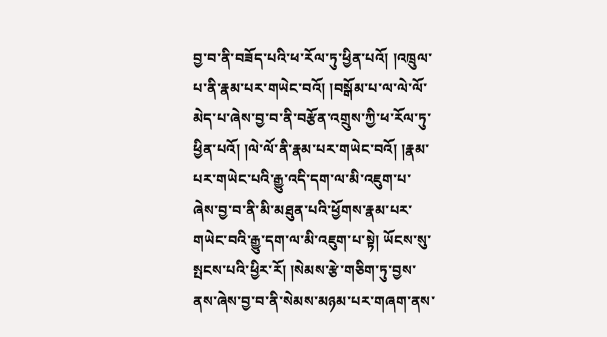བྱ་བ་ནི་བཟོད་པའི་ཕ་རོལ་ཏུ་ཕྱིན་པའོ། །འཁྲུལ་པ་ནི་རྣམ་པར་གཡེང་བའོ། །བསྒོམ་པ་ལ་ལེ་ལོ་མེད་པ་ཞེས་བྱ་བ་ནི་བརྩོན་འགྲུས་ཀྱི་ཕ་རོལ་ཏུ་ཕྱིན་པའོ། །ལེ་ལོ་ནི་རྣམ་པར་གཡེང་བའོ། །རྣམ་པར་གཡེང་པའི་རྒྱུ་འདི་དག་ལ་མི་འཇུག་པ་ཞེས་བྱ་བ་ནི་མི་མཐུན་པའི་ཕྱོགས་རྣམ་པར་གཡེང་བའི་རྒྱུ་དག་ལ་མི་འཇུག་པ་སྟེ། ཡོངས་སུ་སྤངས་པའི་ཕྱིར་རོ། །སེམས་རྩེ་གཅིག་ཏུ་བྱས་ནས་ཞེས་བྱ་བ་ནི་སེམས་མཉམ་པར་གཞག་ནས་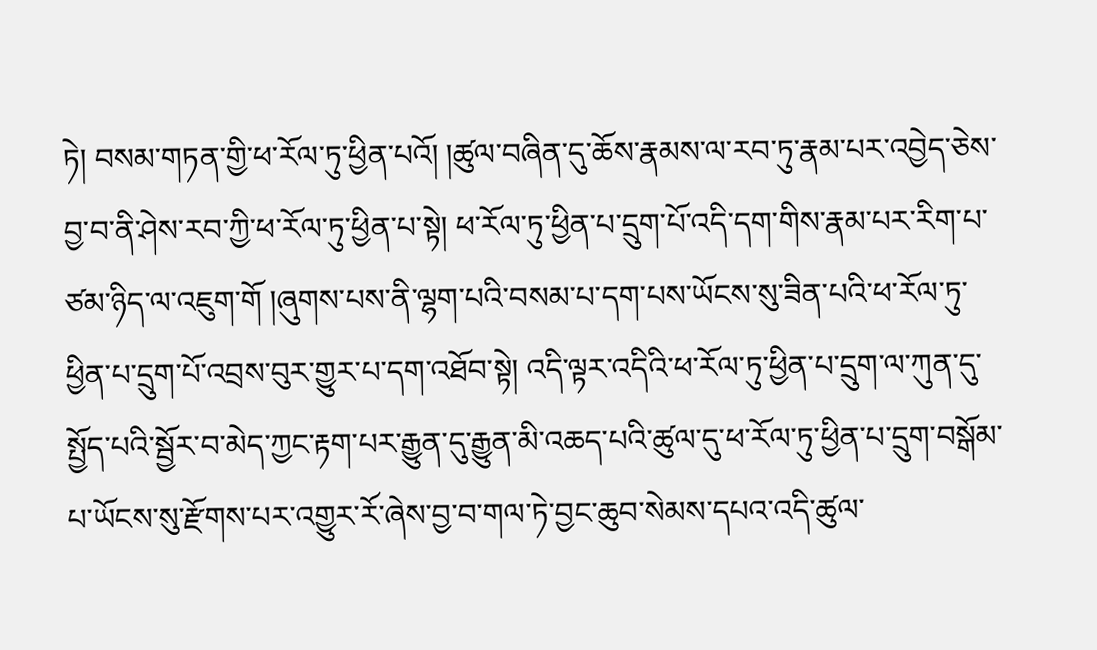ཏེ། བསམ་གཏན་གྱི་ཕ་རོལ་ཏུ་ཕྱིན་པའོ། །ཚུལ་བཞིན་དུ་ཆོས་རྣམས་ལ་རབ་ཏུ་རྣམ་པར་འབྱེད་ཅེས་བྱ་བ་ནི་ཤེས་རབ་ཀྱི་ཕ་རོལ་ཏུ་ཕྱིན་པ་སྟེ། ཕ་རོལ་ཏུ་ཕྱིན་པ་དྲུག་པོ་འདི་དག་གིས་རྣམ་པར་རིག་པ་ཙམ་ཉིད་ལ་འཇུག་གོ །ཞུགས་པས་ནི་ལྷག་པའི་བསམ་པ་དག་པས་ཡོངས་སུ་ཟིན་པའི་ཕ་རོལ་ཏུ་ཕྱིན་པ་དྲུག་པོ་འབྲས་བུར་གྱུར་པ་དག་འཐོབ་སྟེ། འདི་ལྟར་འདིའི་ཕ་རོལ་ཏུ་ཕྱིན་པ་དྲུག་ལ་ཀུན་དུ་སྤྱོད་པའི་སྦྱོར་བ་མེད་ཀྱང་རྟག་པར་རྒྱུན་དུ་རྒྱུན་མི་འཆད་པའི་ཚུལ་དུ་ཕ་རོལ་ཏུ་ཕྱིན་པ་དྲུག་བསྒོམ་པ་ཡོངས་སུ་རྫོགས་པར་འགྱུར་རོ་ཞེས་བྱ་བ་གལ་ཏེ་བྱང་ཆུབ་སེམས་དཔའ་འདི་ཚུལ་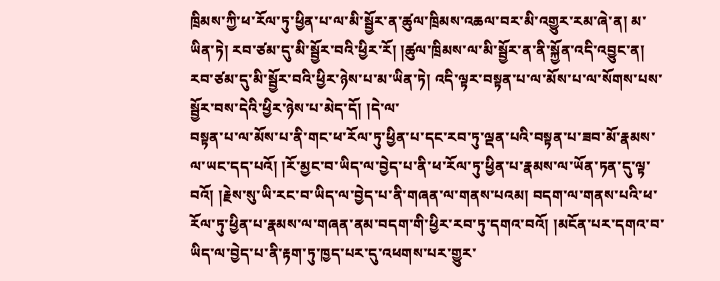ཁྲིམས་ཀྱི་ཕ་རོལ་ཏུ་ཕྱིན་པ་ལ་མི་སྦྱོར་ན་ཚུལ་ཁྲིམས་འཆལ་བར་མི་འགྱུར་རམ་ཞེ་ན། མ་ཡིན་ཏེ། རབ་ཙམ་དུ་མི་སྦྱོར་བའི་ཕྱིར་རོ། །ཚུལ་ཁྲིམས་ལ་མི་སྦྱོར་ན་ནི་སྐྱོན་འདི་འབྱུང་ན། རབ་ཙམ་དུ་མི་སྦྱོར་བའི་ཕྱིར་ཉེས་པ་མ་ཡིན་ཏེ། འདི་ལྟར་བསྟན་པ་ལ་མོས་པ་ལ་སོགས་པས་སྦྱོར་བས་དེའི་ཕྱིར་ཉེས་པ་མེད་དོ། །དེ་ལ་
བསྟན་པ་ལ་མོས་པ་ནི་གང་ཕ་རོལ་ཏུ་ཕྱིན་པ་དང་རབ་ཏུ་ལྡན་པའི་བསྟན་པ་ཟབ་མོ་རྣམས་ལ་ཡང་དད་པའོ། །རོ་མྱང་བ་ཡིད་ལ་བྱེད་པ་ནི་ཕ་རོལ་ཏུ་ཕྱིན་པ་རྣམས་ལ་ཡོན་ཏན་དུ་ལྟ་བའོ། །རྗེས་སུ་ཡི་རང་བ་ཡིད་ལ་བྱེད་པ་ནི་གཞན་ལ་གནས་པའམ། བདག་ལ་གནས་པའི་ཕ་རོལ་ཏུ་ཕྱིན་པ་རྣམས་ལ་གཞན་ནམ་བདག་གི་ཕྱིར་རབ་ཏུ་དགའ་བའོ། །མངོན་པར་དགའ་བ་ཡིད་ལ་བྱེད་པ་ནི་རྟག་ཏུ་ཁྱད་པར་དུ་འཕགས་པར་གྱུར་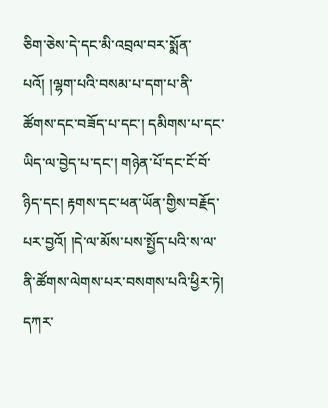ཅིག་ཅེས་དེ་དང་མི་འབྲལ་བར་སྨོན་པའོ། །ལྷག་པའི་བསམ་པ་དག་པ་ནི་ཚོགས་དང་བཟོད་པ་དང་། དམིགས་པ་དང་ཡིད་ལ་བྱེད་པ་དང་། གཉེན་པོ་དང་ངོ་བོ་ཉིད་དང། རྟགས་དང་ཕན་ཡོན་གྱིས་བརྗོད་པར་བྱའོ། །དེ་ལ་མོས་པས་སྤྱོད་པའི་ས་ལ་ནི་ཚོགས་ལེགས་པར་བསགས་པའི་ཕྱིར་ཏེ། དཀར་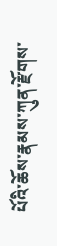པོའི་ཆོས་རྣམས་ཀུན་རྫོགས་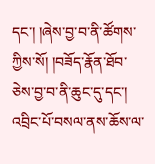དང་། །ཞེས་བྱ་བ་ནི་ཚོགས་ཀྱིས་སོ། །བཟོད་རྣོན་ཐོབ་ཅེས་བྱ་བ་ནི་ཆུང་དུ་དང་། འབྲིང་པོ་བསལ་ནས་ཆོས་ལ་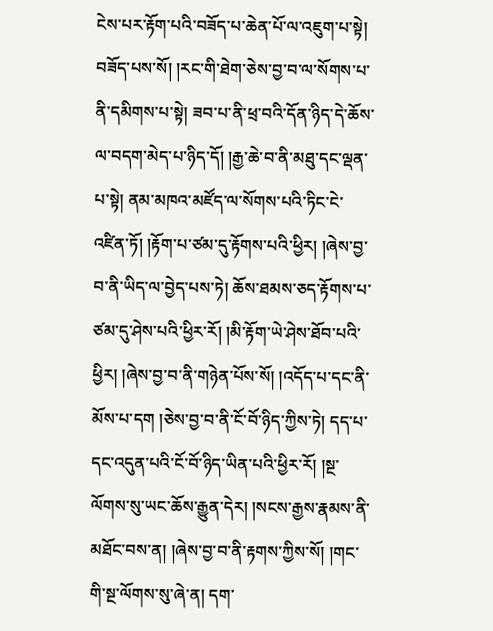ངེས་པར་རྟོག་པའི་བཟོད་པ་ཆེན་པོ་ལ་འཇུག་པ་སྟེ། བཟོད་པས་སོ། །རང་གི་ཐེག་ཅེས་བྱ་བ་ལ་སོགས་པ་ནི་དམིགས་པ་སྟེ། ཟབ་པ་ནི་ཕྲ་བའི་དོན་ཉིད་དེ་ཆོས་ལ་བདག་མེད་པ་ཉིད་དོ། །རྒྱ་ཆེ་བ་ནི་མཐུ་དང་ལྡན་པ་སྟེ། ནམ་མཁའ་མཛོད་ལ་སོགས་པའི་ཏིང་ངེ་འཛིན་ཏོ། །རྟོག་པ་ཙམ་དུ་རྟོགས་པའི་ཕྱིར། །ཞེས་བྱ་བ་ནི་ཡིད་ལ་བྱེད་པས་ཏེ། ཆོས་ཐམས་ཅད་རྟོགས་པ་ཙམ་དུ་ཤེས་པའི་ཕྱིར་རོ། །མི་རྟོག་ཡེ་ཤེས་ཐོབ་པའི་ཕྱིར། །ཞེས་བྱ་བ་ནི་གཉེན་པོས་སོ། །འདོད་པ་དང་ནི་མོས་པ་དག །ཅེས་བྱ་བ་ནི་ངོ་བོ་ཉིད་ཀྱིས་ཏེ། དད་པ་དང་འདུན་པའི་ངོ་བོ་ཉིད་ཡིན་པའི་ཕྱིར་རོ། །སྔ་ལོགས་སུ་ཡང་ཆོས་རྒྱུན་དེར། །སངས་རྒྱས་རྣམས་ནི་མཐོང་བས་ན། །ཞེས་བྱ་བ་ནི་རྟགས་ཀྱིས་སོ། །གང་གི་སྔ་ལོགས་སུ་ཞེ་ན། དག་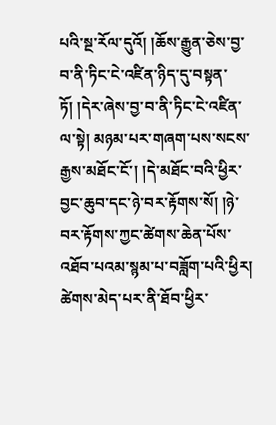པའི་སྔ་རོལ་དུའོ། །ཆོས་རྒྱུན་ཅེས་བྱ་བ་ནི་ཏིང་ངེ་འཛིན་ཉིད་དུ་བསྟན་ཏོ། །དེར་ཞེས་བྱ་བ་ནི་ཏིང་ངེ་འཛིན་ལ་སྟེ། མཉམ་པར་གཞག་པས་སངས་རྒྱས་མཐོང་ངོ་། །དེ་མཐོང་བའི་ཕྱིར་བྱང་ཆུབ་དང་ཉེ་བར་རྟོགས་སོ། །ཉེ་བར་རྟོགས་ཀྱང་ཚེགས་ཆེན་པོས་འཐོབ་པའམ་སྙམ་པ་བཟློག་པའི་ཕྱིར། ཚེགས་མེད་པར་ནི་ཐོབ་ཕྱིར་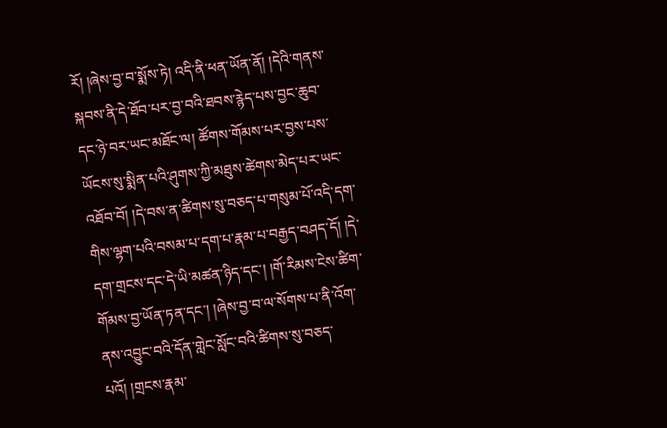རོ། །ཞེས་བྱ་བ་སྨོས་ཏེ། འདི་ནི་ཕན་ཡོན་ནོ། །དེའི་གནས་སྐབས་ནི་དེ་ཐོབ་པར་བྱ་བའི་ཐབས་རྙེད་པས་བྱང་ཆུབ་
དང་ཉེ་བར་ཡང་མཐོང་ལ། ཚོགས་གོམས་པར་བྱས་པས་ཡོངས་སུ་སྨིན་པའི་ཤུགས་ཀྱི་མཐུས་ཚེགས་མེད་པར་ཡང་འཐོབ་བོ། །དེ་བས་ན་ཚིགས་སུ་བཅད་པ་གསུམ་པོ་འདི་དག་གིས་ལྷག་པའི་བསམ་པ་དག་པ་རྣམ་པ་བརྒྱད་བཤད་དོ། །དེ་དག་གྲངས་དང་དེ་ཡི་མཚན་ཉིད་དང་། །གོ་རིམས་ངེས་ཚིག་གོམས་བྱ་ཡོན་ཏན་དང་། །ཞེས་བྱ་བ་ལ་སོགས་པ་ནི་འོག་ནས་འབྱུང་བའི་དོན་གླེང་སློང་བའི་ཚིགས་སུ་བཅད་པའོ། །གྲངས་རྣམ་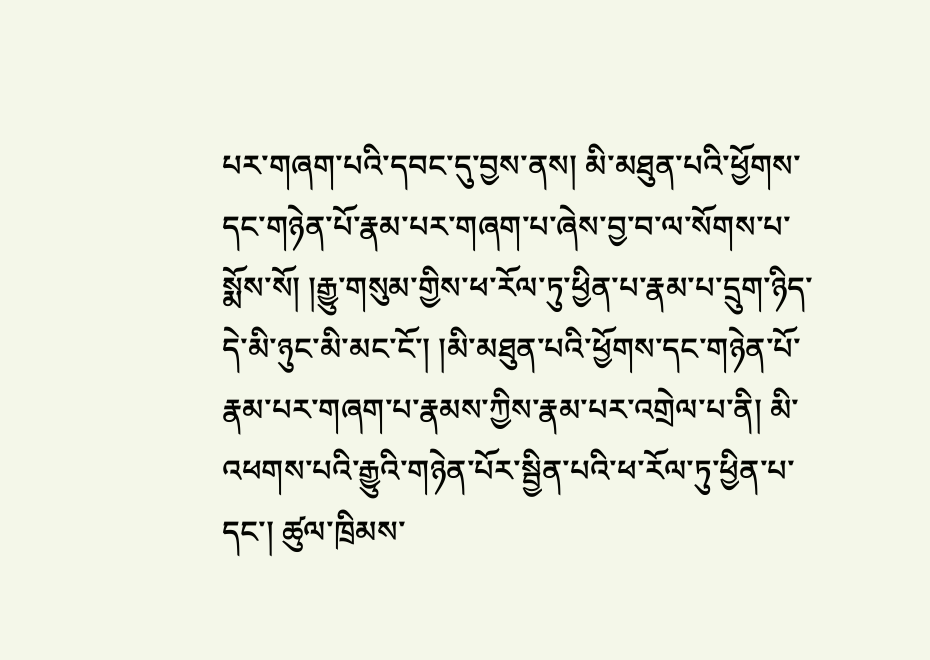པར་གཞག་པའི་དབང་དུ་བྱས་ནས། མི་མཐུན་པའི་ཕྱོགས་དང་གཉེན་པོ་རྣམ་པར་གཞག་པ་ཞེས་བྱ་བ་ལ་སོགས་པ་སྨོས་སོ། །རྒྱུ་གསུམ་གྱིས་ཕ་རོལ་ཏུ་ཕྱིན་པ་རྣམ་པ་དྲུག་ཉིད་དེ་མི་ཉུང་མི་མང་ངོ་། །མི་མཐུན་པའི་ཕྱོགས་དང་གཉེན་པོ་རྣམ་པར་གཞག་པ་རྣམས་ཀྱིས་རྣམ་པར་འགྲེལ་པ་ནི། མི་འཕགས་པའི་རྒྱུའི་གཉེན་པོར་སྦྱིན་པའི་ཕ་རོལ་ཏུ་ཕྱིན་པ་དང་། ཚུལ་ཁྲིམས་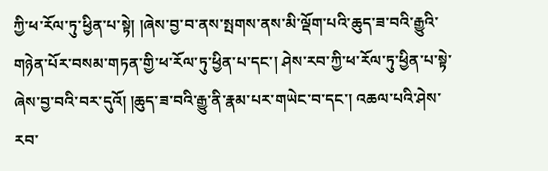ཀྱི་ཕ་རོལ་ཏུ་ཕྱིན་པ་སྟེ། །ཞེས་བྱ་བ་ནས་སྤགས་ནས་མི་ལྡོག་པའི་ཆུད་ཟ་བའི་རྒྱུའི་གཉེན་པོར་བསམ་གཏན་གྱི་ཕ་རོལ་ཏུ་ཕྱིན་པ་དང་། ཤེས་རབ་ཀྱི་ཕ་རོལ་ཏུ་ཕྱིན་པ་སྟེ་ཞེས་བྱ་བའི་བར་དུའོ། །ཆུད་ཟ་བའི་རྒྱུ་ནི་རྣམ་པར་གཡེང་བ་དང་། འཆལ་པའི་ཤེས་རབ་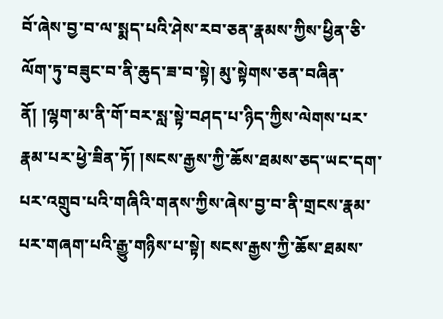བོ་ཞེས་བྱ་བ་ལ་སྨད་པའི་ཤེས་རབ་ཅན་རྣམས་ཀྱིས་ཕྱིན་ཅི་ལོག་ཏུ་བཟུང་བ་ནི་ཆུད་ཟ་བ་སྟེ། མུ་སྟེགས་ཅན་བཞིན་ནོ། །ལྷག་མ་ནི་གོ་བར་སླ་སྟེ་བཤད་པ་ཉིད་ཀྱིས་ལེགས་པར་རྣམ་པར་ཕྱེ་ཟིན་ཏོ། །སངས་རྒྱས་ཀྱི་ཆོས་ཐམས་ཅད་ཡང་དག་པར་འགྲུབ་པའི་གཞིའི་གནས་ཀྱིས་ཞེས་བྱ་བ་ནི་གྲངས་རྣམ་པར་གཞག་པའི་རྒྱུ་གཉིས་པ་སྟེ། སངས་རྒྱས་ཀྱི་ཆོས་ཐམས་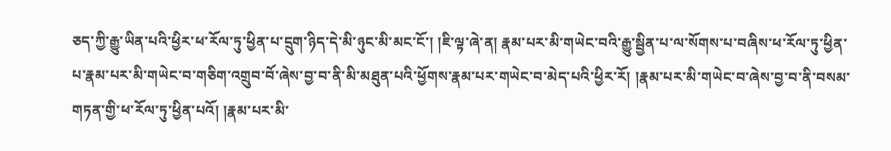ཅད་ཀྱི་རྒྱུ་ཡིན་པའི་ཕྱིར་ཕ་རོལ་ཏུ་ཕྱིན་པ་དྲུག་ཉིད་དེ་མི་ཉུང་མི་མང་ངོ་། །ཇི་ལྟ་ཞེ་ན། རྣམ་པར་མི་གཡེང་བའི་རྒྱུ་སྦྱིན་པ་ལ་སོགས་པ་བཞིས་ཕ་རོལ་ཏུ་ཕྱིན་པ་རྣམ་པར་མི་གཡེང་བ་གཅིག་འགྲུབ་བོ་ཞེས་བྱ་བ་ནི་མི་མཐུན་པའི་ཕྱོགས་རྣམ་པར་གཡེང་བ་མེད་པའི་ཕྱིར་རོ། །རྣམ་པར་མི་གཡེང་བ་ཞེས་བྱ་བ་ནི་བསམ་གཏན་གྱི་ཕ་རོལ་ཏུ་ཕྱིན་པའོ། །རྣམ་པར་མི་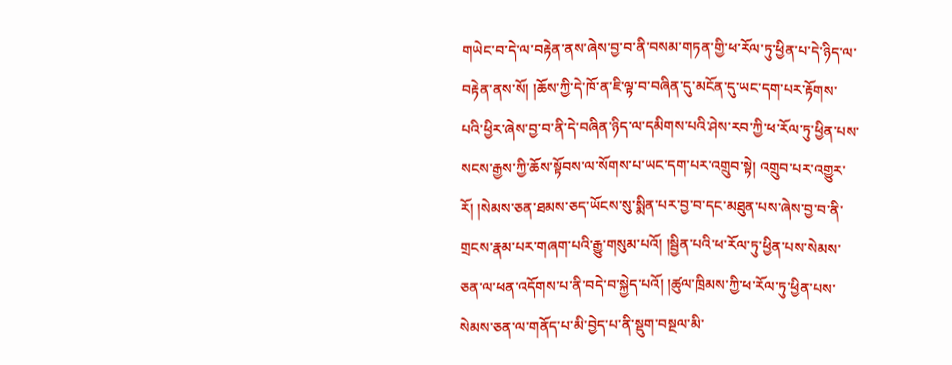གཡེང་བ་དེ་ལ་བརྟེན་ནས་ཞེས་བྱ་བ་ནི་བསམ་གཏན་གྱི་ཕ་རོལ་ཏུ་ཕྱིན་པ་དེ་ཉིད་ལ་བརྟེན་ནས་སོ། །ཆོས་ཀྱི་དེ་ཁོ་ན་ཇི་ལྟ་བ་བཞིན་དུ་མངོན་དུ་ཡང་དག་པར་རྟོགས་
པའི་ཕྱིར་ཞེས་བྱ་བ་ནི་དེ་བཞིན་ཉིད་ལ་དམིགས་པའི་ཤེས་རབ་ཀྱི་ཕ་རོལ་ཏུ་ཕྱིན་པས་སངས་རྒྱས་ཀྱི་ཆོས་སྟོབས་ལ་སོགས་པ་ཡང་དག་པར་འགྲུབ་སྟེ། འགྲུབ་པར་འགྱུར་རོ། །སེམས་ཅན་ཐམས་ཅད་ཡོངས་སུ་སྨིན་པར་བྱ་བ་དང་མཐུན་པས་ཞེས་བྱ་བ་ནི་གྲངས་རྣམ་པར་གཞག་པའི་རྒྱུ་གསུམ་པའོ། །སྦྱིན་པའི་ཕ་རོལ་ཏུ་ཕྱིན་པས་སེམས་ཅན་ལ་ཕན་འདོགས་པ་ནི་བདེ་བ་སྐྱེད་པའོ། །ཚུལ་ཁྲིམས་ཀྱི་ཕ་རོལ་ཏུ་ཕྱིན་པས་སེམས་ཅན་ལ་གནོད་པ་མི་བྱེད་པ་ནི་སྡུག་བསྔལ་མི་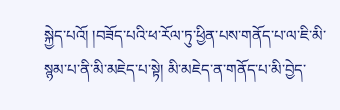སྐྱེད་པའོ། །བཟོད་པའི་ཕ་རོལ་ཏུ་ཕྱིན་པས་གནོད་པ་ལ་ཇི་མི་སྙམ་པ་ནི་མི་མཇེད་པ་སྟེ། མི་མཇེད་ན་གནོད་པ་མི་བྱེད་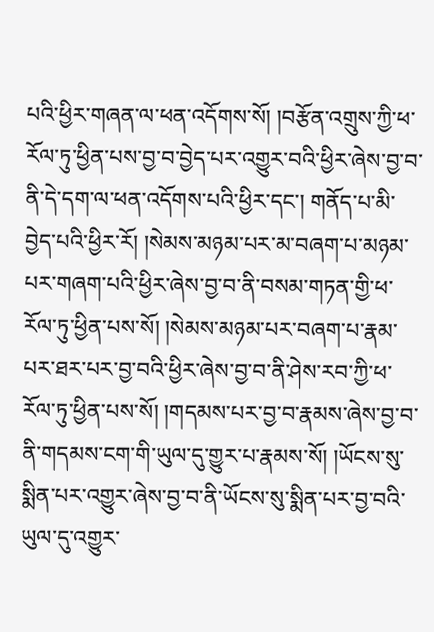པའི་ཕྱིར་གཞན་ལ་ཕན་འདོགས་སོ། །བརྩོན་འགྲུས་ཀྱི་ཕ་རོལ་ཏུ་ཕྱིན་པས་བྱ་བ་བྱེད་པར་འགྱུར་བའི་ཕྱིར་ཞེས་བྱ་བ་ནི་དེ་དག་ལ་ཕན་འདོགས་པའི་ཕྱིར་དང་། གནོད་པ་མི་བྱེད་པའི་ཕྱིར་རོ། །སེམས་མཉམ་པར་མ་བཞག་པ་མཉམ་པར་གཞག་པའི་ཕྱིར་ཞེས་བྱ་བ་ནི་བསམ་གཏན་གྱི་ཕ་རོལ་ཏུ་ཕྱིན་པས་སོ། །སེམས་མཉམ་པར་བཞག་པ་རྣམ་པར་ཐར་པར་བྱ་བའི་ཕྱིར་ཞེས་བྱ་བ་ནི་ཤེས་རབ་ཀྱི་ཕ་རོལ་ཏུ་ཕྱིན་པས་སོ། །གདམས་པར་བྱ་བ་རྣམས་ཞེས་བྱ་བ་ནི་གདམས་ངག་གི་ཡུལ་དུ་གྱུར་པ་རྣམས་སོ། །ཡོངས་སུ་སྨིན་པར་འགྱུར་ཞེས་བྱ་བ་ནི་ཡོངས་སུ་སྨིན་པར་བྱ་བའི་ཡུལ་དུ་འགྱུར་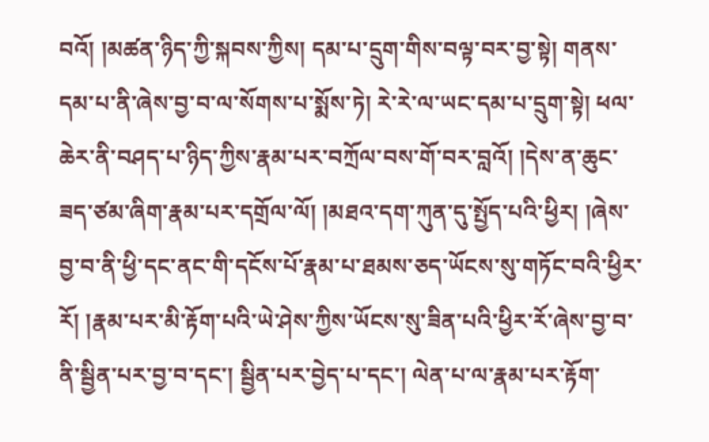བའོ། །མཚན་ཉིད་ཀྱི་སྐབས་ཀྱིས། དམ་པ་དྲུག་གིས་བལྟ་བར་བྱ་སྟེ། གནས་དམ་པ་ནི་ཞེས་བྱ་བ་ལ་སོགས་པ་སྨོས་ཏེ། རེ་རེ་ལ་ཡང་དམ་པ་དྲུག་སྟེ། ཕལ་ཆེར་ནི་བཤད་པ་ཉིད་ཀྱིས་རྣམ་པར་བཀྲོལ་བས་གོ་བར་བླའོ། །དེས་ན་ཆུང་ཟད་ཙམ་ཞིག་རྣམ་པར་དགྲོལ་ལོ། །མཐའ་དག་ཀུན་དུ་སྤྱོད་པའི་ཕྱིར། །ཞེས་བྱ་བ་ནི་ཕྱི་དང་ནང་གི་དངོས་པོ་རྣམ་པ་ཐམས་ཅད་ཡོངས་སུ་གཏོང་བའི་ཕྱིར་རོ། །རྣམ་པར་མི་རྟོག་པའི་ཡེ་ཤེས་ཀྱིས་ཡོངས་སུ་ཟིན་པའི་ཕྱིར་རོ་ཞེས་བྱ་བ་ནི་སྦྱིན་པར་བྱ་བ་དང་། སྦྱིན་པར་བྱེད་པ་དང་། ལེན་པ་ལ་རྣམ་པར་རྟོག་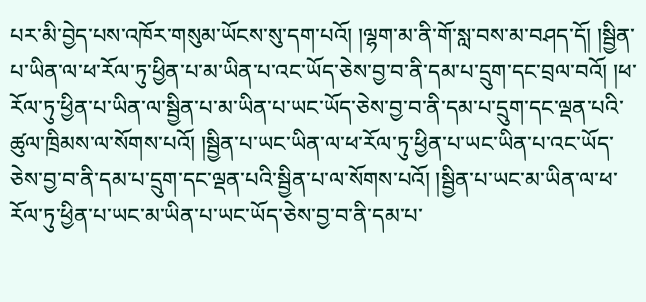པར་མི་བྱེད་པས་འཁོར་གསུམ་ཡོངས་སུ་དག་པའོ། །ལྷག་མ་ནི་གོ་སླ་བས་མ་བཤད་དོ། །སྦྱིན་པ་ཡིན་ལ་ཕ་རོལ་ཏུ་ཕྱིན་པ་མ་ཡིན་པ་འང་ཡོད་ཅེས་བྱ་བ་ནི་དམ་པ་དྲུག་དང་བྲལ་བའོ། །ཕ་རོལ་ཏུ་ཕྱིན་པ་ཡིན་ལ་སྦྱིན་པ་མ་ཡིན་པ་ཡང་ཡོད་ཅེས་བྱ་བ་ནི་དམ་པ་དྲུག་དང་ལྡན་པའི་
ཚུལ་ཁྲིམས་ལ་སོགས་པའོ། །སྦྱིན་པ་ཡང་ཡིན་ལ་ཕ་རོལ་ཏུ་ཕྱིན་པ་ཡང་ཡིན་པ་འང་ཡོད་ཅེས་བྱ་བ་ནི་དམ་པ་དྲུག་དང་ལྡན་པའི་སྦྱིན་པ་ལ་སོགས་པའོ། །སྦྱིན་པ་ཡང་མ་ཡིན་ལ་ཕ་རོལ་ཏུ་ཕྱིན་པ་ཡང་མ་ཡིན་པ་ཡང་ཡོད་ཅེས་བྱ་བ་ནི་དམ་པ་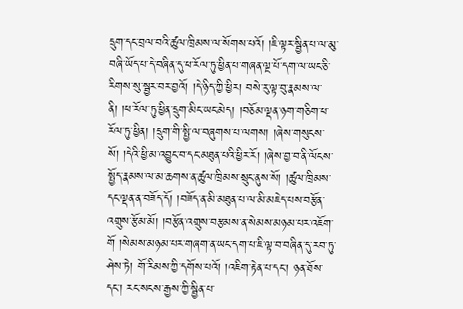དྲུག་དང་བྲལ་བའི་ཚུལ་ཁྲིམས་ལ་སོགས་པའོ། །ཇི་ལྟར་སྦྱིན་པ་ལ་མུ་བཞི་ཡོད་པ་དེ་བཞིན་དུ་ཕ་རོལ་ཏུ་ཕྱིན་པ་གཞན་ལྔ་པོ་དག་ལ་ཡང་ཅི་རིགས་སུ་སྦྱར་བར་བྱའོ། །དེ་ཉིད་ཀྱི་ཕྱིར། བསེ་རུ་ལྟ་བུ་རྣམས་ལ་ནི། །ཕ་རོལ་ཏུ་ཕྱིན་དྲུག་མིང་ཡང་མེད། །བཅོམ་ལྡན་ཉག་གཅིག་ཕ་རོལ་ཏུ་ཕྱིན། །དྲུག་གི་སྤྱི་ལ་བཞུགས་པ་ལགས། །ཞེས་གསུངས་སོ། །དེའི་ཕྱི་མ་འབྱུང་བ་དང་མཐུན་པའི་ཕྱིར་རོ། །ཞེས་བྱ་བ་ནི་ལོངས་སྤྱོད་རྣམས་ལ་མ་ཆགས་ན་ཚུལ་ཁྲིམས་སྲུང་ནུས་སོ། །ཚུལ་ཁྲིམས་དང་ལྡན་ན་བཟོད་དོ། །བཟོད་ན་མི་མཐུན་པ་ལ་མི་མཇེད་པས་བརྩོན་འགྲུས་རྩོམ་མོ། །བརྩོན་འགྲུས་བརྩམས་ན་སེམས་མཉམ་པར་འཇོག་གོ །སེམས་མཉམ་པར་གཞག་ན་ཡང་དག་པ་ཇི་ལྟ་བ་བཞིན་དུ་རབ་ཏུ་ཤེས་ཏེ། གོ་རིམས་ཀྱི་དགོས་པའོ། །འཇིག་རྟེན་པ་དང་། ཉན་ཐོས་དང་། རང་སངས་རྒྱས་ཀྱི་སྦྱིན་པ་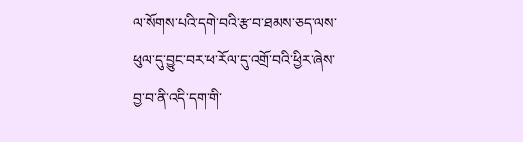ལ་སོགས་པའི་དགེ་བའི་རྩ་བ་ཐམས་ཅད་ལས་ཕུལ་དུ་བྱུང་བར་ཕ་རོལ་དུ་འགྲོ་བའི་ཕྱིར་ཞེས་བྱ་བ་ནི་འདི་དག་གི་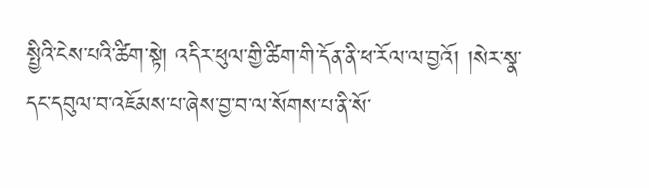སྤྱིའི་ངེས་པའི་ཚིག་སྟེ། འདིར་ཕུལ་གྱི་ཚིག་གི་དོན་ནི་ཕ་རོལ་ལ་བྱའོ། །སེར་སྣ་དང་དབུལ་བ་འཇོམས་པ་ཞེས་བྱ་བ་ལ་སོགས་པ་ནི་སོ་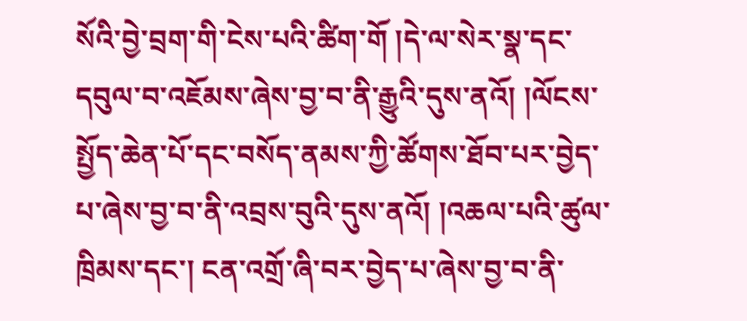སོའི་བྱེ་བྲག་གི་ངེས་པའི་ཚིག་གོ །དེ་ལ་སེར་སྣ་དང་དབུལ་བ་འཇོམས་ཞེས་བྱ་བ་ནི་རྒྱུའི་དུས་ནའོ། །ལོངས་སྤྱོད་ཆེན་པོ་དང་བསོད་ནམས་ཀྱི་ཚོགས་ཐོབ་པར་བྱེད་པ་ཞེས་བྱ་བ་ནི་འབྲས་བུའི་དུས་ནའོ། །འཆལ་པའི་ཚུལ་ཁྲིམས་དང་། ངན་འགྲོ་ཞི་བར་བྱེད་པ་ཞེས་བྱ་བ་ནི་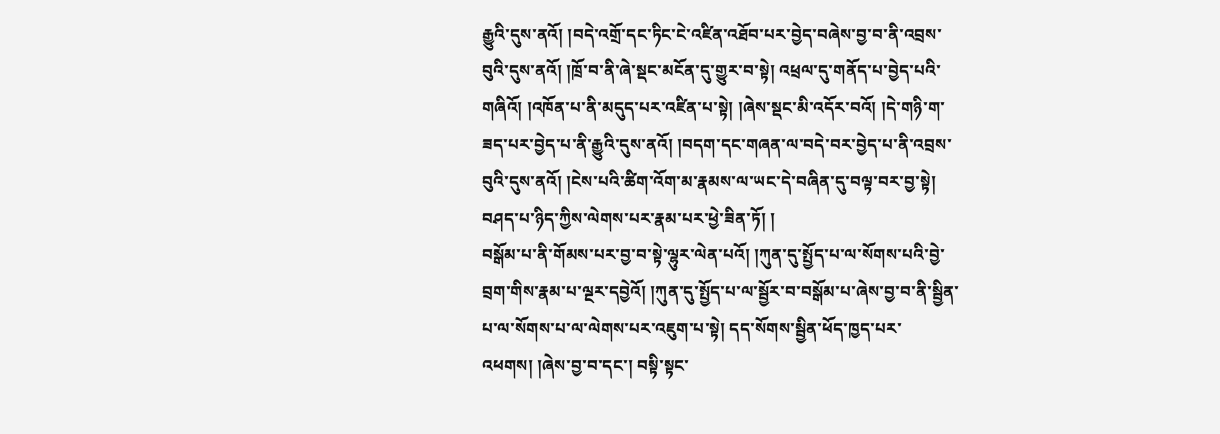རྒྱུའི་དུས་ནའོ། །བདེ་འགྲོ་དང་ཏིང་ངེ་འཛིན་འཐོབ་པར་བྱེད་བཞེས་བྱ་བ་ནི་འབྲས་བུའི་དུས་ནའོ། །ཁྲོ་བ་ནི་ཞེ་སྡང་མངོན་དུ་གྱུར་བ་སྟེ། འཕྲལ་དུ་གནོད་པ་བྱེད་པའི་གཞིའོ། །འཁོན་པ་ནི་མདུད་པར་འཛིན་པ་སྟེ། །ཞེས་སྡང་མི་འདོར་བའོ། །དེ་གཉི་ག་ཟད་པར་བྱེད་པ་ནི་རྒྱུའི་དུས་ནའོ། །བདག་དང་གཞན་ལ་བདེ་བར་བྱེད་པ་ནི་འབྲས་བུའི་དུས་ནའོ། །ངེས་པའི་ཚིག་འོག་མ་རྣམས་ལ་ཡང་དེ་བཞིན་དུ་བལྟ་བར་བྱ་སྟེ། བཤད་པ་ཉིད་ཀྱིས་ལེགས་པར་རྣམ་པར་ཕྱེ་ཟིན་ཏོ། །
བསྒོམ་པ་ནི་གོམས་པར་བྱ་བ་སྟེ་ལྷུར་ལེན་པའོ། །ཀུན་དུ་སྤྱོད་པ་ལ་སོགས་པའི་བྱེ་བྲག་གིས་རྣམ་པ་ལྔར་དབྱེའོ། །ཀུན་དུ་སྤྱོད་པ་ལ་སྦྱོར་བ་བསྒོམ་པ་ཞེས་བྱ་བ་ནི་སྦྱིན་པ་ལ་སོགས་པ་ལ་ལེགས་པར་འཇུག་པ་སྟེ། དད་སོགས་སྦྱིན་ཕོད་ཁྱད་པར་འཕགས། །ཞེས་བྱ་བ་དང་། བསྟི་སྟང་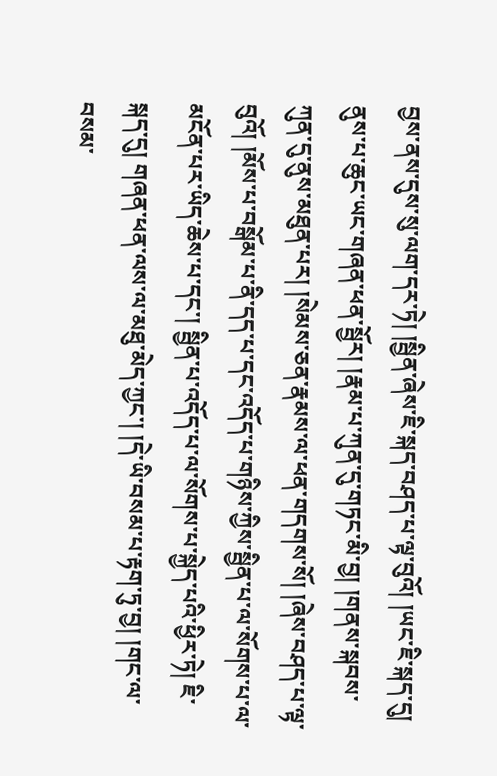བྱས་ནས་དུས་སུ་ལག་དར་ཏེ། །སྦྱིན་ཞེས་ཇི་སྐད་བཤད་པ་ལྟ་བུའོ། །ཡང་ཇི་སྐད་དུ། ནུས་པ་ཆུང་ཡང་གཞན་ཕན་སྦྱོར། །རྣམ་པ་ཀུན་དུ་གཏང་མི་བྱ། །གནས་སྐབས་ཀུན་དུ་ནུས་མཐུན་པར། །སེམས་ཅན་རྣམས་ལ་ཕན་གདགས་སོ། །ཞེས་བཤད་པ་ལྟ་བུའོ། །མོས་པ་བསྒོམ་པ་ནི་དད་པ་དང་འདོད་པ་གཉིས་ཀྱིས་སྦྱིན་པ་ལ་སོགས་པ་ལ་མངོན་པར་ཡིད་ཆེས་པ་དང་། སྦྱིན་པ་འདོད་པ་ལ་སོགས་པ་སྐྱེད་པའི་ཕྱིར་ཏེ། ཇི་སྐད་དུ། གཞན་ཕན་ལས་ལ་མཐུ་མེད་ཀྱང་། །དེ་ཡི་བསམ་པ་རྟག་ཏུ་བྱ། །གང་ལ་བསམ་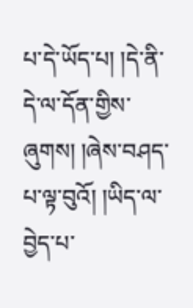པ་དེ་ཡོད་པ། །དེ་ནི་དེ་ལ་དོན་གྱིས་ཞུགས། །ཞེས་བཤད་པ་ལྟ་བུའོ། །ཡིད་ལ་བྱེད་པ་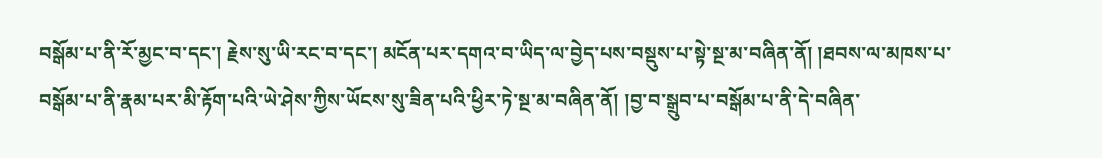བསྒོམ་པ་ནི་རོ་མྱང་བ་དང་། རྗེས་སུ་ཡི་རང་བ་དང་། མངོན་པར་དགའ་བ་ཡིད་ལ་བྱེད་པས་བསྡུས་པ་སྟེ་སྔ་མ་བཞིན་ནོ། །ཐབས་ལ་མཁས་པ་བསྒོམ་པ་ནི་རྣམ་པར་མི་རྟོག་པའི་ཡེ་ཤེས་ཀྱིས་ཡོངས་སུ་ཟིན་པའི་ཕྱིར་ཏེ་སྔ་མ་བཞིན་ནོ། །བྱ་བ་སྒྲུབ་པ་བསྒོམ་པ་ནི་དེ་བཞིན་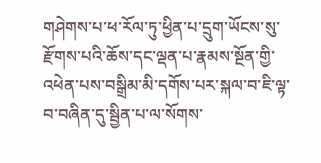གཤེགས་པ་ཕ་རོལ་ཏུ་ཕྱིན་པ་དྲུག་ཡོངས་སུ་རྫོགས་པའི་ཆོས་དང་ལྡན་པ་རྣམས་སྔོན་གྱི་འཕེན་པས་བསྒྲིམ་མི་དགོས་པར་སྐལ་བ་ཇི་ལྟ་བ་བཞིན་དུ་སྦྱིན་པ་ལ་སོགས་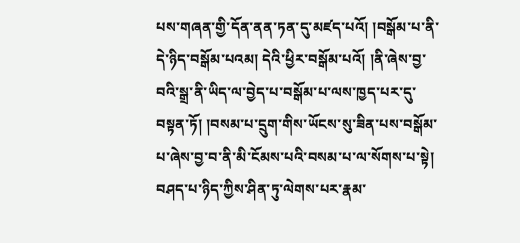པས་གཞན་གྱི་དོན་ནན་ཏན་དུ་མཛད་པའོ། །བསྒོམ་པ་ནི་དེ་ཉིད་བསྒོམ་པའམ། དེའི་ཕྱིར་བསྒོམ་པའོ། །ནི་ཞེས་བྱ་བའི་སྒྲ་ནི་ཡིད་ལ་བྱེད་པ་བསྒོམ་པ་ལས་ཁྱད་པར་དུ་བསྟན་ཏོ། །བསམ་པ་དྲུག་གིས་ཡོངས་སུ་ཟིན་པས་བསྒོམ་པ་ཞེས་བྱ་བ་ནི་མི་ངོམས་པའི་བསམ་པ་ལ་སོགས་པ་སྟེ། བཤད་པ་ཉིད་ཀྱིས་ཤིན་ཏུ་ལེགས་པར་རྣམ་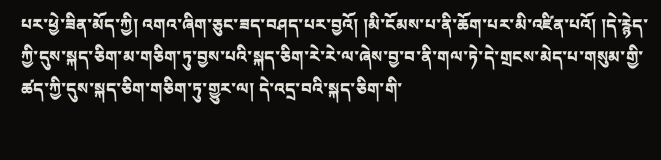པར་ཕྱེ་ཟིན་མོད་ཀྱི། འགའ་ཞིག་ཅུང་ཟད་བཤད་པར་བྱའོ། །མི་ངོམས་པ་ནི་ཆོག་པར་མི་འཛིན་པའོ། །དེ་རྙེད་ཀྱི་དུས་སྐད་ཅིག་མ་གཅིག་ཏུ་བྱས་པའི་སྐད་ཅིག་རེ་རེ་ལ་ཞེས་བྱ་བ་ནི་གལ་ཏེ་དེ་གྲངས་མེད་པ་གསུམ་གྱི་ཚད་ཀྱི་དུས་སྐད་ཅིག་གཅིག་ཏུ་གྱུར་ལ། དེ་འདྲ་བའི་སྐད་ཅིག་གི་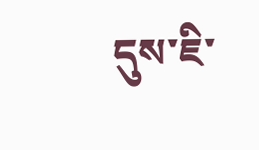དུས་ཇི་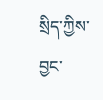སྲིད་ཀྱིས་བྱང་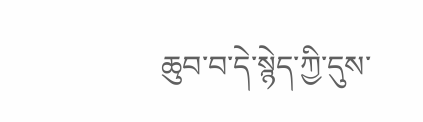ཆུབ་བ་དེ་སྙེད་ཀྱི་དུས་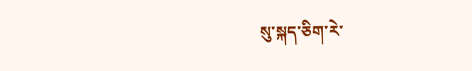སུ་སྐད་ཅིག་རེ་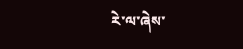རེ་ལ་ཞེས་